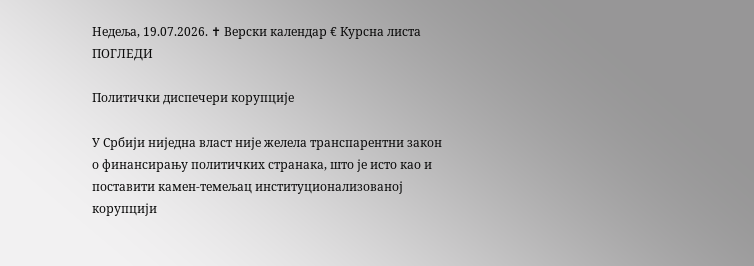Недеља, 19.07.2026. ✝ Верски календар € Курсна листа
ПОГЛЕДИ

Политички диспечери корупције

У Србији ниједна власт није желела транспарентни закон о финансирању политичких странака, што је исто као и поставити камен-темељац институционализованој корупцији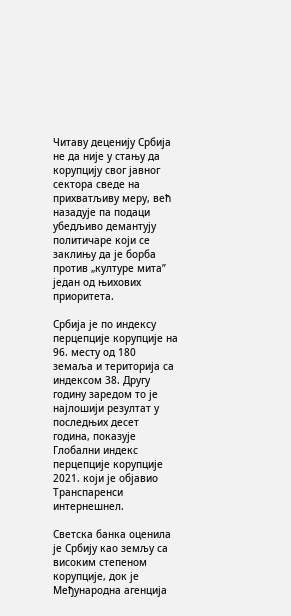Читаву деценију Србија не да није у стању да корупцију свог јавног сектора сведе на прихватљиву меру, већ назадује па подаци убедљиво демантују политичаре који се заклињу да је борба против „културе мита” један од њихових приоритета.

Србија је по индексу перцепције корупције на 96. месту од 180 земаља и територија са индексом 38. Другу годину заредом то је најлошији резултат у последњих десет година, показује Глобални индекс перцепције корупције 2021. који је објавио Транспаренси интернешнел.

Светска банка оценила је Србију као земљу са високим степеном корупције, док је Међународна агенција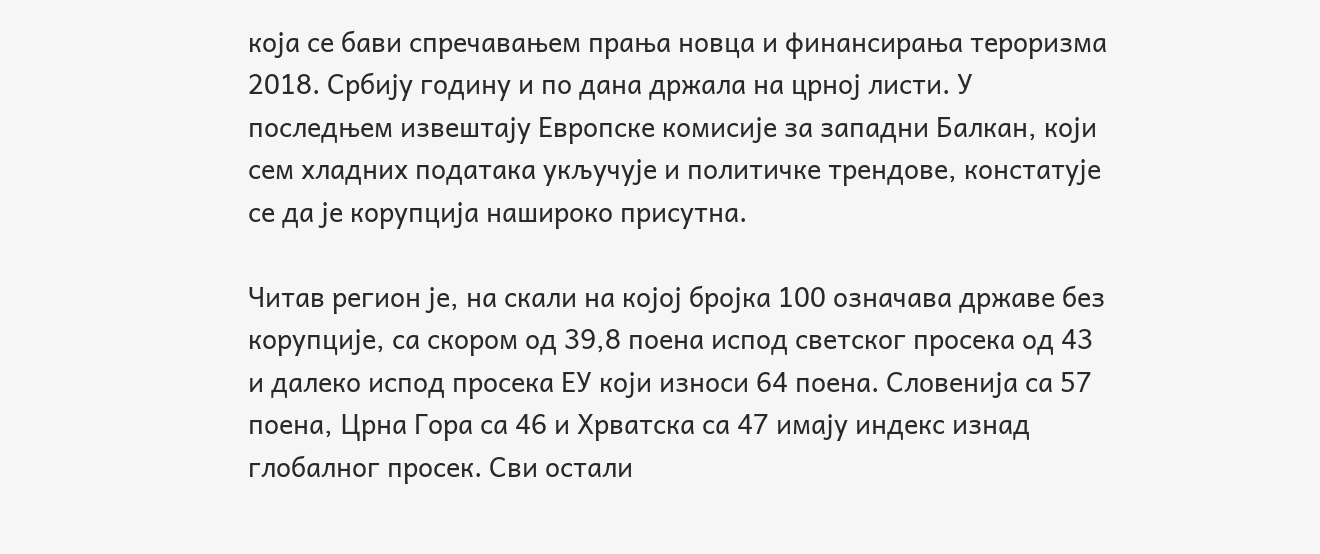која се бави спречавањем прања новца и финансирања тероризма 2018. Србију годину и по дана држала на црној листи. У последњем извештају Европске комисије за западни Балкан, који сем хладних података укључује и политичке трендове, констатује се да је корупција нашироко присутна.

Читав регион је, на скали на којој бројка 100 означава државе без корупције, са скором од 39,8 поена испод светског просека од 43 и далеко испод просека ЕУ који износи 64 поена. Словенија са 57 поена, Црна Гора са 46 и Хрватска са 47 имају индекс изнад глобалног просек. Сви остали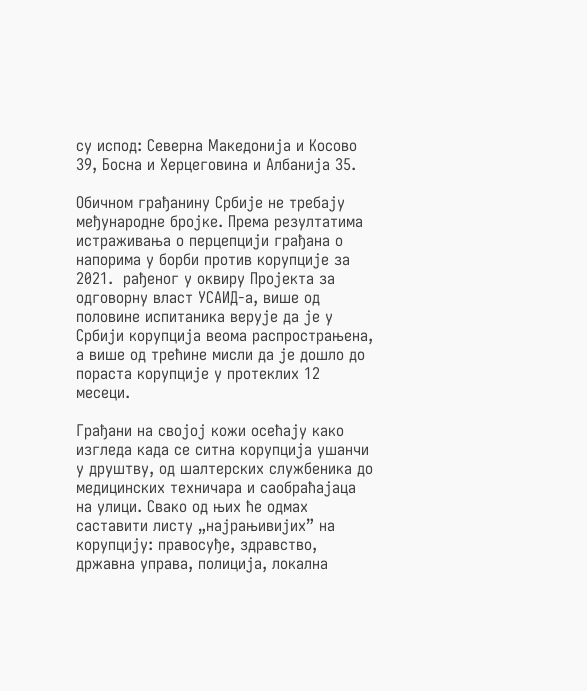су испод: Северна Македонија и Косово 39, Босна и Херцеговина и Албанија 35.

Обичном грађанину Србије не требају међународне бројке. Према резултатима истраживања о перцепцији грађана о напорима у борби против корупције за 2021.  рађеног у оквиру Пројекта за одговорну власт УСАИД-а, више од половине испитаника верује да је у Србији корупција веома распрострањена, а више од трећине мисли да је дошло до пораста корупције у протеклих 12 месеци.

Грађани на својој кожи осећају како изгледа када се ситна корупција ушанчи у друштву, од шалтерских службеника до медицинских техничара и саобраћајаца на улици. Свако од њих ће одмах саставити листу „најрањивијих” на корупцију: правосуђе, здравство, државна управа, полиција, локална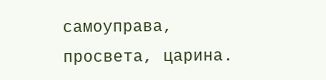самоуправа, просвета, царина.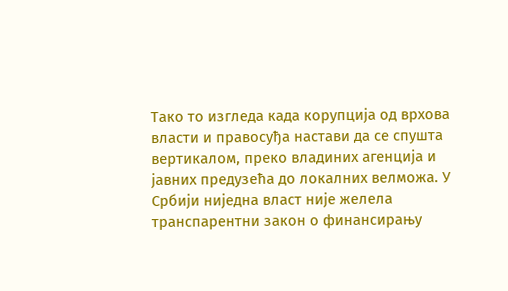Тако то изгледа када корупција од врхова власти и правосуђа настави да се спушта вертикалом, преко владиних агенција и јавних предузећа до локалних велможа. У Србији ниједна власт није желела транспарентни закон о финансирању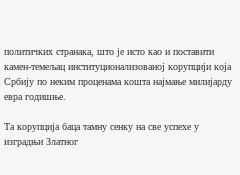политичких странака, што је исто као и поставити камен-темељац институционализованој корупцији која Србију по неким проценама кошта најмање милијарду евра годишње.

Та корупција баца тамну сенку на све успехе у изградњи Златног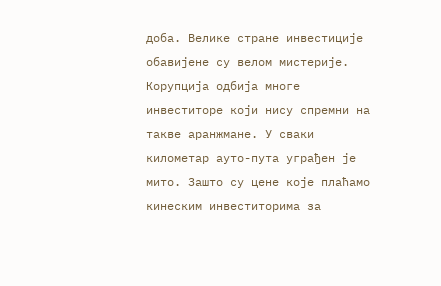доба. Велике стране инвестиције обавијене су велом мистерије. Корупција одбија многе инвеститоре који нису спремни на такве аранжмане. У сваки километар ауто-пута уграђен је мито. Зашто су цене које плаћамо кинеским инвеститорима за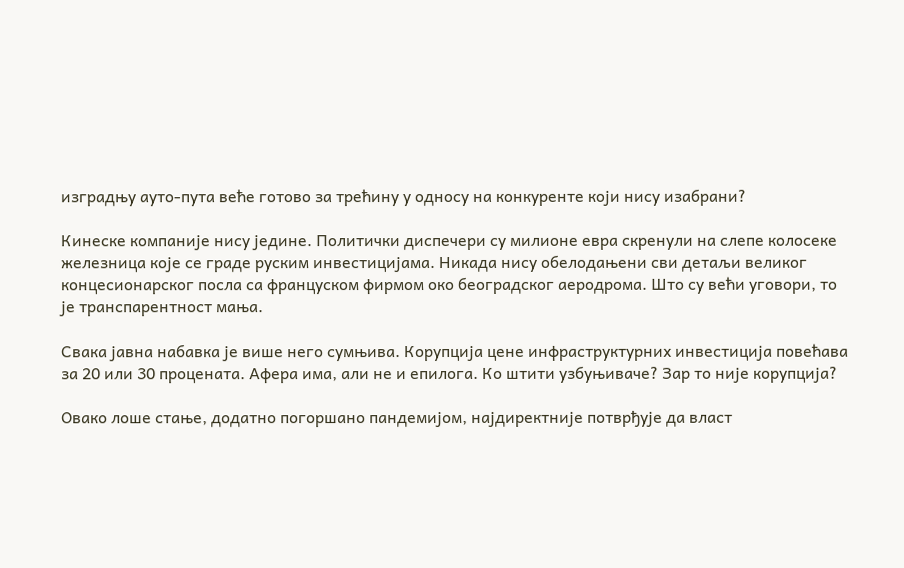изградњу ауто-пута веће готово за трећину у односу на конкуренте који нису изабрани?

Кинеске компаније нису једине. Политички диспечери су милионе евра скренули на слепе колосеке железница које се граде руским инвестицијама. Никада нису обелодањени сви детаљи великог концесионарског посла са француском фирмом око београдског аеродрома. Што су већи уговори, то је транспарентност мања.

Свака јавна набавка је више него сумњива. Корупција цене инфраструктурних инвестиција повећава за 20 или 30 процената. Афера има, али не и епилога. Ко штити узбуњиваче? Зар то није корупција?

Овако лоше стање, додатно погоршано пандемијом, најдиректније потврђује да власт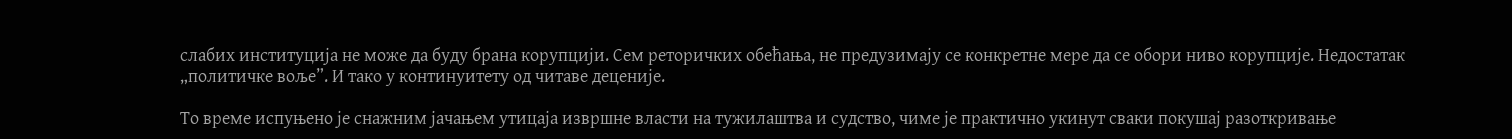слабих институција не може да буду брана корупцији. Сем реторичких обећања, не предузимају се конкретне мере да се обори ниво корупције. Недостатак „политичке воље”. И тако у континуитету од читаве деценије.

То време испуњено је снажним јачањем утицаја извршне власти на тужилаштва и судство, чиме је практично укинут сваки покушај разоткривање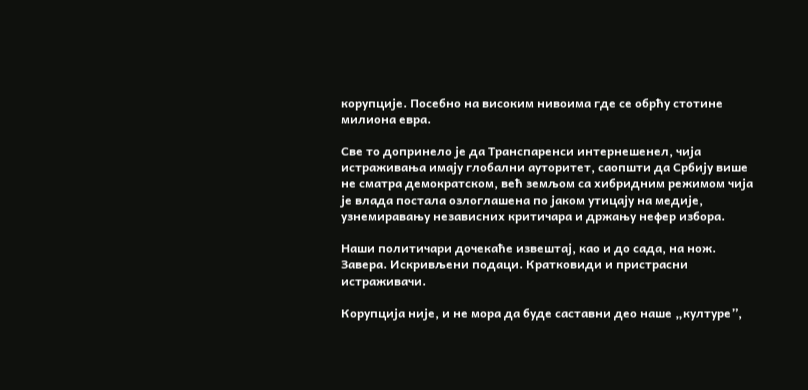корупције. Посебно на високим нивоима где се обрћу стотине милиона евра.

Све то допринело је да Транспаренси интернешенел, чија истраживања имају глобални ауторитет, саопшти да Србију више не сматра демократском, већ земљом са хибридним режимом чија је влада постала озлоглашена по јаком утицају на медије, узнемиравању независних критичара и држању нефер избора.

Наши политичари дочекаће извештај, као и до сада, на нож. Завера. Искривљени подаци. Кратковиди и пристрасни истраживачи.

Корупција није, и не мора да буде саставни део наше „културе”,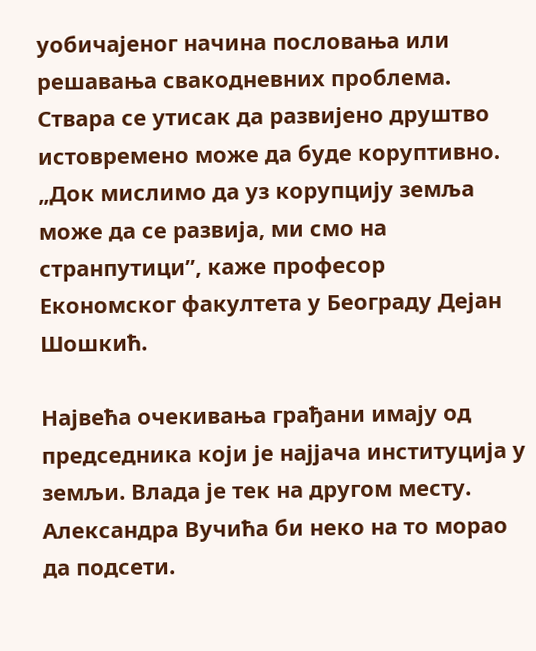уобичајеног начина пословања или решавања свакодневних проблема. Ствара се утисак да развијено друштво истовремено може да буде коруптивно. „Док мислимо да уз корупцију земља може да се развија, ми смо на странпутици”, каже професор Економског факултета у Београду Дејан Шошкић.

Највећа очекивања грађани имају од председника који је најјача институција у земљи. Влада је тек на другом месту. Александра Вучића би неко на то морао да подсети.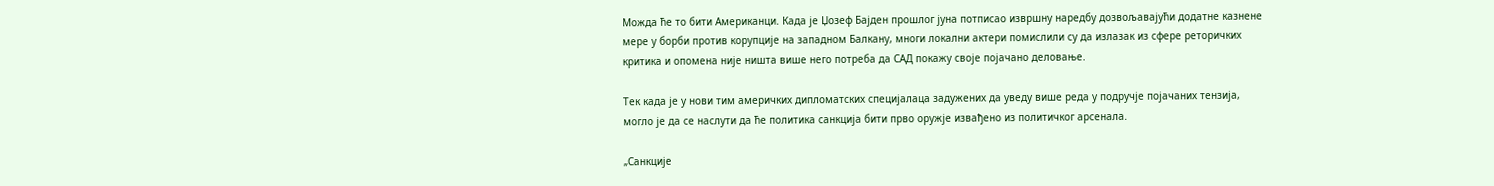Можда ће то бити Американци. Када је Џозеф Бајден прошлог јуна потписао извршну наредбу дозвољавајући додатне казнене мере у борби против корупције на западном Балкану, многи локални актери помислили су да излазак из сфере реторичких критика и опомена није ништа више него потреба да САД покажу своје појачано деловање.

Тек када је у нови тим америчких дипломатских специјалаца задужених да уведу више реда у подручје појачаних тензија, могло је да се наслути да ће политика санкција бити прво оружје извађено из политичког арсенала.

„Санкције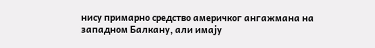нису примарно средство америчког ангажмана на западном Балкану, али имају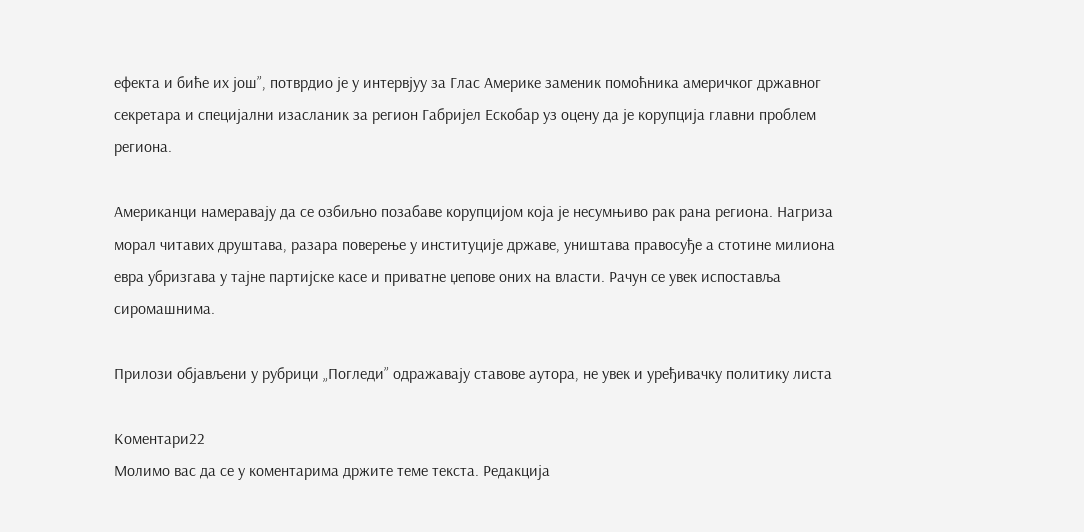ефекта и биће их још”, потврдио је у интервјуу за Глас Америке заменик помоћника америчког државног секретара и специјални изасланик за регион Габријел Ескобар уз оцену да је корупција главни проблем региона.

Американци намеравају да се озбиљно позабаве корупцијом која је несумњиво рак рана региона. Нагриза морал читавих друштава, разара поверење у институције државе, уништава правосуђе а стотине милиона евра убризгава у тајне партијске касе и приватне џепове оних на власти. Рачун се увек испоставља сиромашнима.

Прилози објављени у рубрици „Погледи” одражавају ставове аутора, не увек и уређивачку политику листa

Коментари22
Молимо вас да се у коментарима држите теме текста. Редакција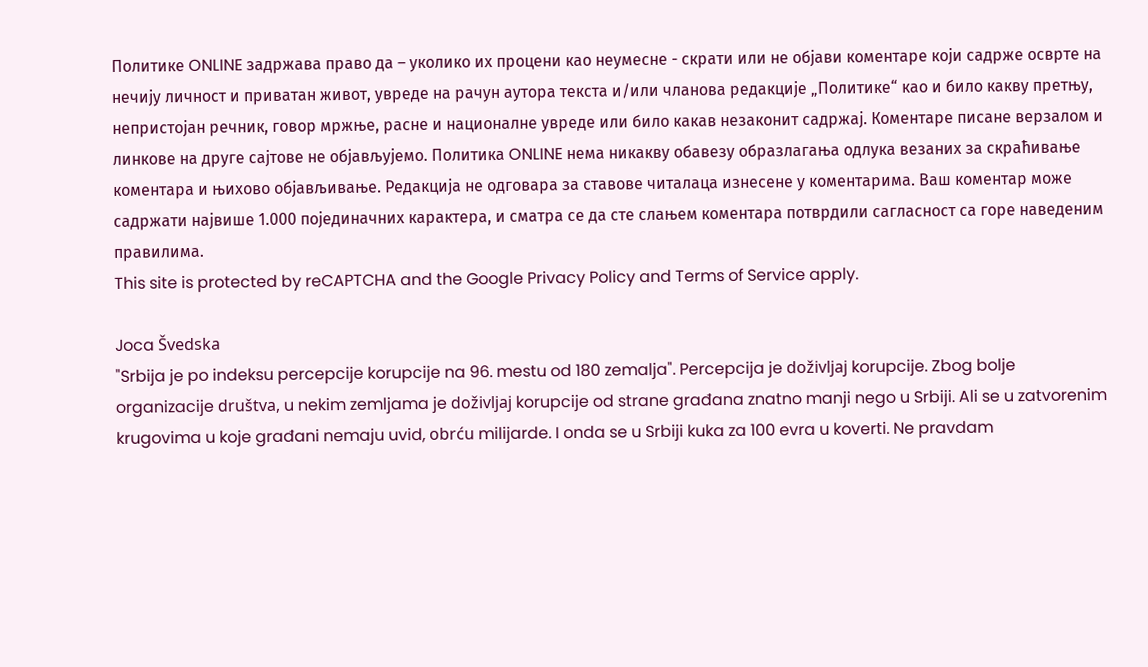Политике ONLINE задржава право да – уколико их процени као неумесне - скрати или не објави коментаре који садрже осврте на нечију личност и приватан живот, увреде на рачун аутора текста и/или чланова редакције „Политике“ као и било какву претњу, непристојан речник, говор мржње, расне и националне увреде или било какав незаконит садржај. Коментаре писане верзалом и линкове на друге сајтове не објављујемо. Политика ONLINE нема никакву обавезу образлагања одлука везаних за скраћивање коментара и њихово објављивање. Редакција не одговара за ставове читалаца изнесене у коментарима. Ваш коментар може садржати највише 1.000 појединачних карактера, и сматра се да сте слањем коментара потврдили сагласност са горе наведеним правилима.
This site is protected by reCAPTCHA and the Google Privacy Policy and Terms of Service apply.

Joca Švedska
"Srbija je po indeksu percepcije korupcije na 96. mestu od 180 zemalja". Percepcija je doživljaj korupcije. Zbog bolje organizacije društva, u nekim zemljama je doživljaj korupcije od strane građana znatno manji nego u Srbiji. Ali se u zatvorenim krugovima u koje građani nemaju uvid, obrću milijarde. I onda se u Srbiji kuka za 100 evra u koverti. Ne pravdam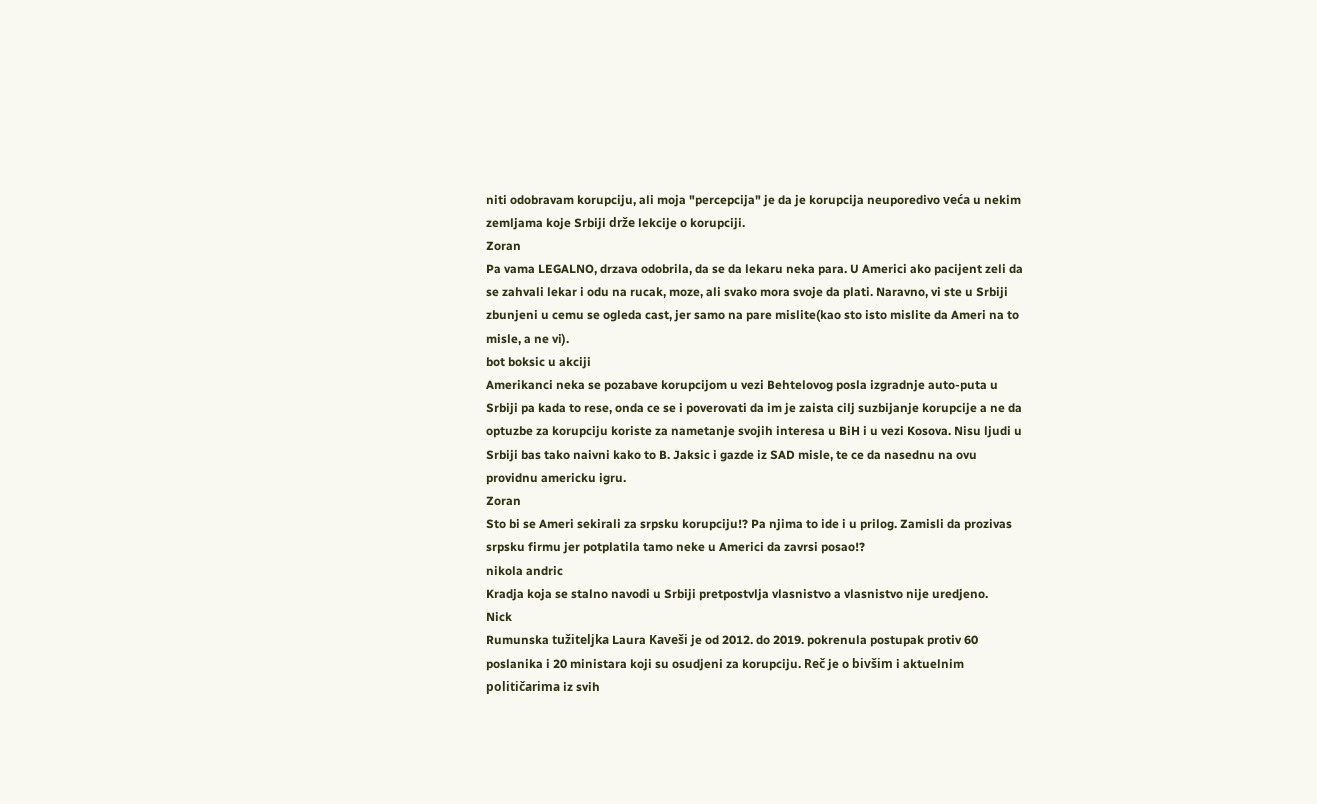niti odobravam korupciju, ali moja "percepcija" je da je korupcija neuporedivo veća u nekim zemljama koje Srbiji drže lekcije o korupciji.
Zoran
Pa vama LEGALNO, drzava odobrila, da se da lekaru neka para. U Americi ako pacijent zeli da se zahvali lekar i odu na rucak, moze, ali svako mora svoje da plati. Naravno, vi ste u Srbiji zbunjeni u cemu se ogleda cast, jer samo na pare mislite(kao sto isto mislite da Ameri na to misle, a ne vi).
bot boksic u akciji
Amerikanci neka se pozabave korupcijom u vezi Behtelovog posla izgradnje auto-puta u Srbiji pa kada to rese, onda ce se i poverovati da im je zaista cilj suzbijanje korupcije a ne da optuzbe za korupciju koriste za nametanje svojih interesa u BiH i u vezi Kosova. Nisu ljudi u Srbiji bas tako naivni kako to B. Jaksic i gazde iz SAD misle, te ce da nasednu na ovu providnu americku igru.
Zoran
Sto bi se Ameri sekirali za srpsku korupciju!? Pa njima to ide i u prilog. Zamisli da prozivas srpsku firmu jer potplatila tamo neke u Americi da zavrsi posao!?
nikola andric
Kradja koja se stalno navodi u Srbiji pretpostvlja vlasnistvo a vlasnistvo nije uredjeno.
Nick
Rumunska tužiteljka Laura Kaveši je od 2012. do 2019. pokrenula postupak protiv 60 poslanika i 20 ministara koji su osudjeni za korupciju. Reč je o bivšim i aktuelnim političarima iz svih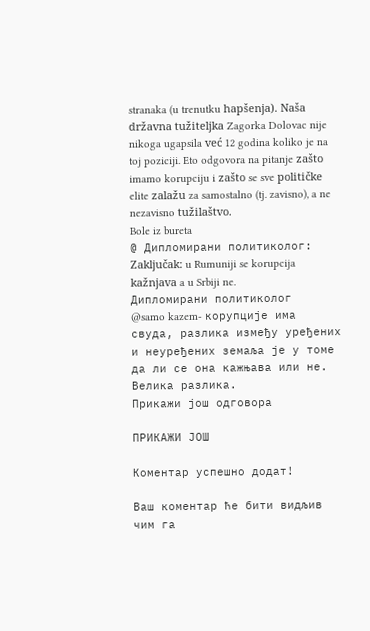stranaka (u trenutku hapšenja). Naša državna tužiteljka Zagorka Dolovac nije nikoga ugapsila već 12 godina koliko je na toj poziciji. Eto odgovora na pitanje zašto imamo korupciju i zašto se sve političke elite zalažu za samostalno (tj. zavisno), a ne nezavisno tužilaštvo.
Bole iz bureta
@ Дипломирани политиколог: Zaključak: u Rumuniji se korupcija kažnjava a u Srbiji ne.
Дипломирани политиколог
@samo kazem- корупције има свуда, разлика између уређених и неуређених земаља је у томе да ли се она кажњава или не. Велика разлика.
Прикажи још одговора

ПРИКАЖИ ЈОШ

Комeнтар успeшно додат!

Ваш комeнтар ћe бити видљив чим га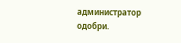администратор одобри.